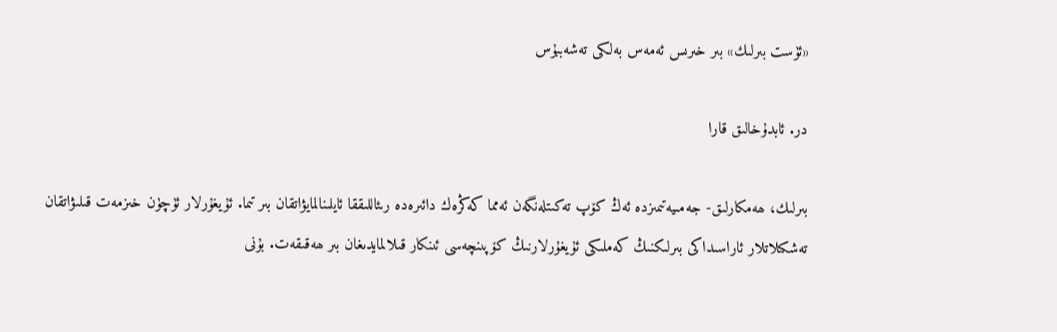«ئۈست بىرلىك» بىر خىرىس ئەمەس بەلكى تەشەببۇس

در. ئابدۇخالىق قارا

بىرلىك، ھەمكارلىق- جەمىيەتىمىزدە ئەڭ كۆپ تەكىتلەنگەن ئەمما كەڭرەك دائىرەدە رىئاللىققا ئايلىنالمايۋاتقان بىر تىما. ئۇيغۇرلار ئۈچۈن خىزمەت قىلىۋاتقان تەشكىلاتلار ئاراسىداكى بىرلىكنىڭ كەملىكى ئۇيغۇرلارنىڭ كۆپىنچەسى ئىنكار قىلالمايدىغان بىر ھەقىقەت. بۇنى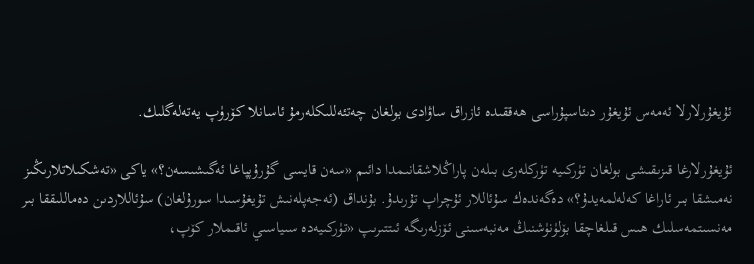ئۇيغۇرلارلا ئەمەس ئۇيغۇر دىئاسپۇراسى ھەققىدە ئازراق ساۋادى بولغان چەتئەللىكلەرمۇ ئاسانلا كۆرۈپ يەتەلەگلىك.

ئۇيغۇرلارغا قىزىقىشى بولغان تۈركىيە تۈركلەرى بىلەن پاراڭلاشقانىمدا دائىم «سەن قايسى گۇرۇپپاغا ئەگىشىسەن؟» ياكى «تەشكىلاتلارىڭىز نەمىشقا بىر ئاراغا كەلەلمەيدۇ؟» دەگەندەك سۇئاللار ئۇچراپ تۇرىدۇ. بۇنداق (ئەجەپلەنىش تۇيغۇسىدا سورۇلغان) سۇئاللاردىن دەماللىققا بىر مەنسىتمەسلىك ھىس قىلغاچقا بۆلۈنۈشنىڭ مەنبەسىنى ئۆزلەرىگە ئىتتىرىپ «تۈركىيەدە سىياسىي ئاقىملار كۆپ،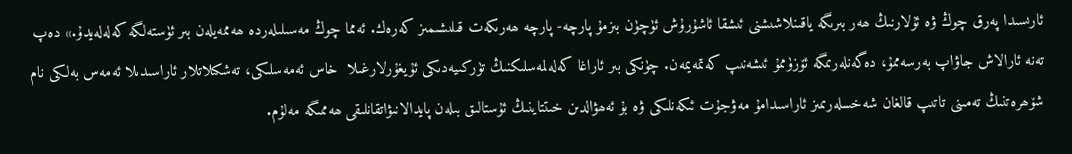ئارىسىدا پەرق چوڭ ۋە ئۇلارنىڭ ھەر بىرىگە ياقىنلاشىشنى ئىشقا ئاشۇرۇش ئۈچۈن بىزمۇ پارچە- پارچە ھەرىكەت قىلىشىمىز كەرەك. ئەمما چوڭ مەسىلىلەردە ھەممەيلەن بىر ئۈستەلگە كەلەلەيدۇ.» دەپ تەنە ئارالاش جاۋاپ بەرسەممۇ، دەگەنلەرىمگە ئۆزۈممۇ ئىشەنىپ كەتمەيمەن. چۈنكى بىر ئاراغا كەلەلمەسلىكنىڭ تۈركىيەدىكى ئۇيغۇرلارغىلا  خاس ئەمەسلىكى، تەشكىلاتلار ئاراسىدىلا ئەمەس بەلكى نام شۆھرەتنىڭ تەمىنى تاتىپ قالغان شەخسلەرىمىز ئاراسىدامۇ مەۋجۇت ئىكەنلىكى ۋە بۇ ئەھۋالدىن خىتتاينىڭ ئۇستالىق بىلەن پايدالانىۋاتقانلىقى ھەممىگە مەلۇم.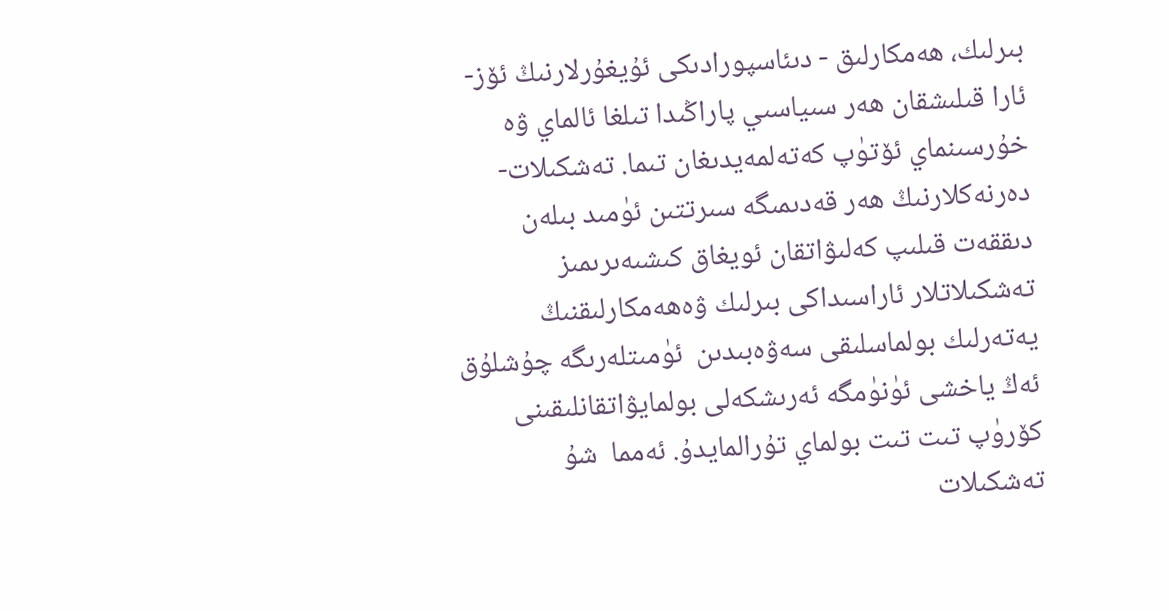بىرلىك، ھەمكارلىق - دىئاسپورادىكى ئۇيغۇرلارنىڭ ئۆز- ئارا قىلىشقان ھەر سىياسىي پاراڭىدا تىلغا ئالماي ۋە خۇرسىنماي ئۆتۈپ كەتەلمەيدىغان تىما. تەشكىلات- دەرنەكلارنىڭ ھەر قەدىمىگە سىرتتىن ئۈمىد بىلەن دىققەت قىلىپ كەلىۋاتقان ئويغاق كىشىەىرىمىز تەشكىلاتلار ئاراسىداكى بىرلىك ۋەھەمكارلىقنىڭ يەتەرلىك بولماسلىقى سەۋەبىدىن  ئۈمىتلەرىگە چۇشلۇق ئەڭ ياخشى ئۈنۈمگە ئەرىشكەلى بولمايۋاتقانلىقىنى كۆرۈپ تىت تىت بولماي تۇرالمايدۇ. ئەمما  شۇ تەشكىلات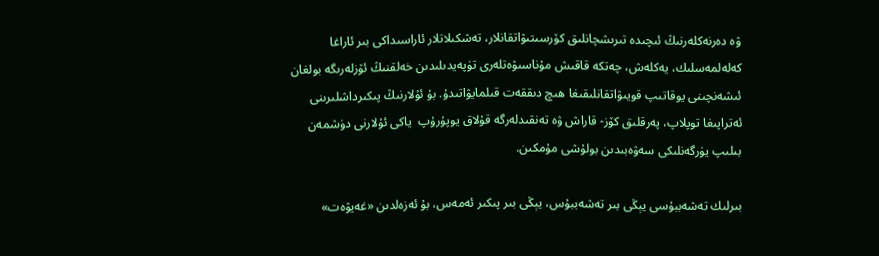ۋە دەرنەكلەرنىڭ ئىچىدە تىرىشچانلىق كۆرسىتىۋاتقانلار، تەشكىلاتلار ئاراسىداكى بىر ئاراغا كەلەلمەسلىك، يەكلەش، چەتكە قاقىش مۇناسىۋەتلەرى تۈپەيدىلىدىن خەلقنىڭ ئۆزلەرىگە بولغان ئىشەنچىنى يوقاتىپ قويىۋاتقانلىقىغا ھىچ دىققەت قىلمايۋاتىدۇ. بۇ ئۇلارنىڭ پىكىرداشلىرىنى ئەتراپىغا توپلاپ، پەرقلىق كۆز- قاراش ۋە تەنقىدلەرگە قۇلاق يوپۇرۇپ  ياكى ئۇلارنى دۈشمەن بىلىپ يۈرگەنلىكى سەۋەبىدىن بولۇشى مۇمكىن.

بىرلىك تەشەببۇسى يېڭى بىر تەشەببۇس، يېڭى بىر پىكىر ئەمەس، بۇ ئەزەلدىن «غەيۋەت»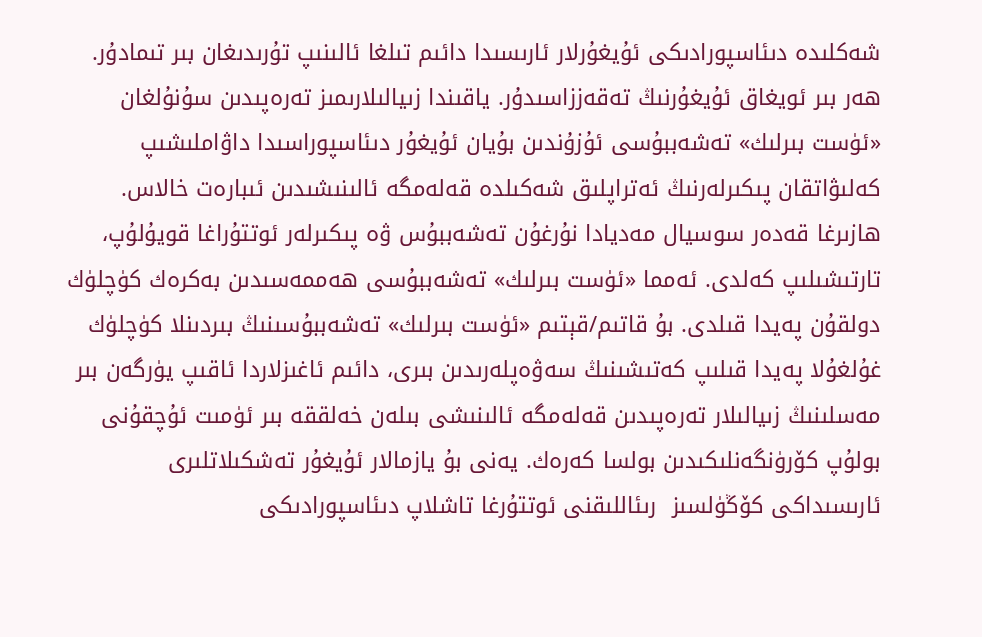شەكلىدە دىئاسپورادىكى ئۇيغۇرلار ئارىسىدا دائىم تىلغا ئالىنىپ تۇرىدىغان بىر تىمادۇر. ھەر بىر ئويغاق ئۇيغۇرنىڭ تەقەززاسىدۇر. ياقىندا زىيالىلارىمىز تەرەپىدىن سۇنۇلغان «ئۈست بىرلىك» تەشەببۇسى ئۇزۇندىن بۇيان ئۇيغۇر دىئاسپوراسىدا داۋاملىشىپ كەلىۋاتقان پىكىرلەرنىڭ ئەتراپلىق شەكىلدە قەلەمگە ئالىنىشىدىن ئىبارەت خالاس. ھازىرغا قەدەر سوسيال مەديادا نۇرغۇن تەشەببۇس ۋە پىكىرلەر ئوتتۇراغا قويۇلۇپ، تارتىشىلىپ كەلدى. ئەمما «ئۈست بىرلىك» تەشەببۇسى ھەممەسىدىن بەكرەك كۈچلۈك دولقۇن پەيدا قىلدى. بۇ قاتىم/قېتىم «ئۈست بىرلىك» تەشەببۇسىنىڭ بىردىنلا كۈچلۈك غۇلغۇلا پەيدا قىلىپ كەتىشىنىڭ سەۋەپلەرىدىن بىرى، دائىم ئاغىزلاردا ئاقىپ يۈرگەن بىر مەسلىنىڭ زىيالىلار تەرەپىدىن قەلەمگە ئالىنىشى بىلەن خەلققە بىر ئۈمىت ئۇچقۇنى بولۇپ كۆرۈنگەنلىكىدىن بولسا كەرەك. يەنى بۇ يازمالار ئۇيغۇر تەشكىلاتلىرى ئارىسىداكى كۆڭۈلسىز  رىئاللىقنى ئوتتۇرغا تاشلاپ دىئاسپورادىكى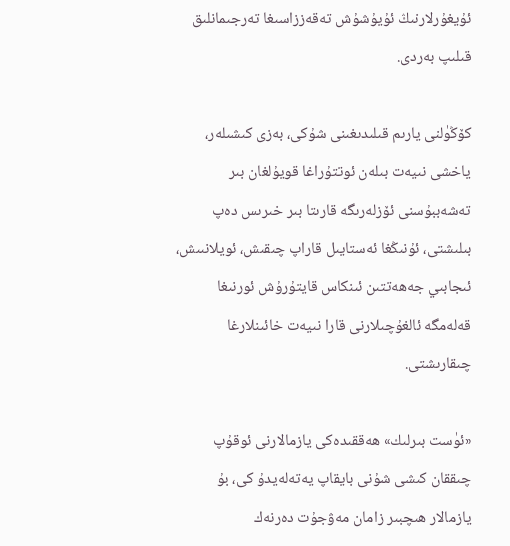ئۇيغۇرلارنىڭ ئۇيۇشۇش تەقەززاسىغا تەرجىمانلىق قىلىپ بەردى.

كۆڭۈلنى يارىم قىلىدىغىنى شۇكى، بەزى كىشىلەر، ياخشى نىيەت بىلەن ئوتتۇراغا قويۇلغان بىر تەشەببۇسنى ئۆزلەرىگە قارىتا بىر خىرىس دەپ بىلىشتى، ئۇنىڭغا ئەستايىل قاراپ چىقىش، ئويلانىىش، ئىجابىي جەھەتتىن ئىنكاس قايتۇرۇش ئورنىغا قەلەمگە ئالغۇچىلارنى قارا نىيەت خائىنلارغا چىقارىشتى.

«ئۈست بىرلىك» ھەققىدەكى يازمالارنى ئوقۇپ چىققان كىشى شۇنى بايقاپ يەتەلەيدۇ كى، بۇ يازمالار ھىچبىر زامان مەۋجۇت دەرنەك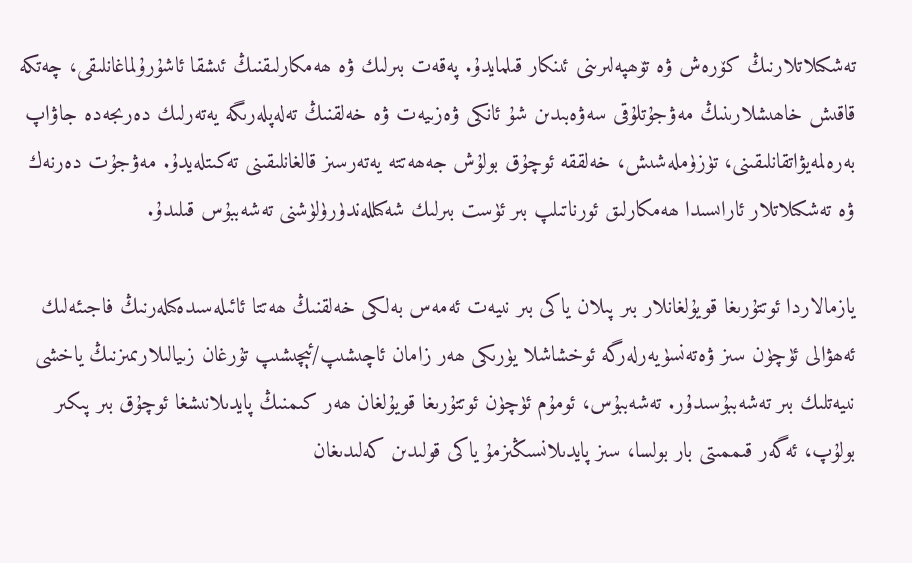تەشكىلاتلارنىڭ كۆرەش ۋە تۆھپەلىرىنى ئىنكار قىلمايدۇ. پەقەت بىرلىك ۋە ھەمكارلىقنىڭ ئىشقا ئاشۇرۇلماغانلىقى، چەتكە قاقىش خاھىشلارىنىڭ مەۋجۇتلۇقى سەۋەبىدىن شۇ ئانكى ۋەزىيەت ۋە خەلقنىڭ تەلەپلەرىگە يەتەرلىك دەرىجەدە جاۋاپ بەرەلمەيۋاتقانلىقىنى، تۈزۈملەشىش، خەلققە ئوچۇق بولۇش جەھەتتە يەتەرسىز قالغانلىقىنى تەكىتلەيدۇ. مەۋجۇت دەرنەك ۋە تەشكىلاتلار ئاراىسىدا ھەمكارلىق ئورناتىلپ بىر ئۈست بىرلىك شەكىللەندۈرۈلۈشنى تەشەببۇس قىلىدۇ.

يازمالاردا ئوتتۇرىغا قويۇلغانلار بىر پىلان ياكى بىر نىيەت ئەمەس بەلكى خەلقنىڭ ھەتتا ئائىلەسىدەكىلەرنىڭ فاجىئەلىك ئەھۋالى ئۈچۈن سىز ۋەتەنسۈيەرلەرگە ئوخشاشلا يۈرىكى ھەر زامان ئاچىشىپ/ئېچىشىپ تۇرغان زىيالىلارىمىزنىڭ ياخشى نىيەتلىك بىر تەشەببۇسىدۇر. تەشەببۇس، ئومۇم ئۈچۈن ئوتتۇرىغا قويۇلغان ھەر كىمنىڭ پايدىلانىشغا ئوچۇق بىر پىكىر بولۇپ، ئەگەر قىممىتى بار بولسا، سىز پايدىلانسىڭىزمۇ ياكى قولىدىن كەلىدىغان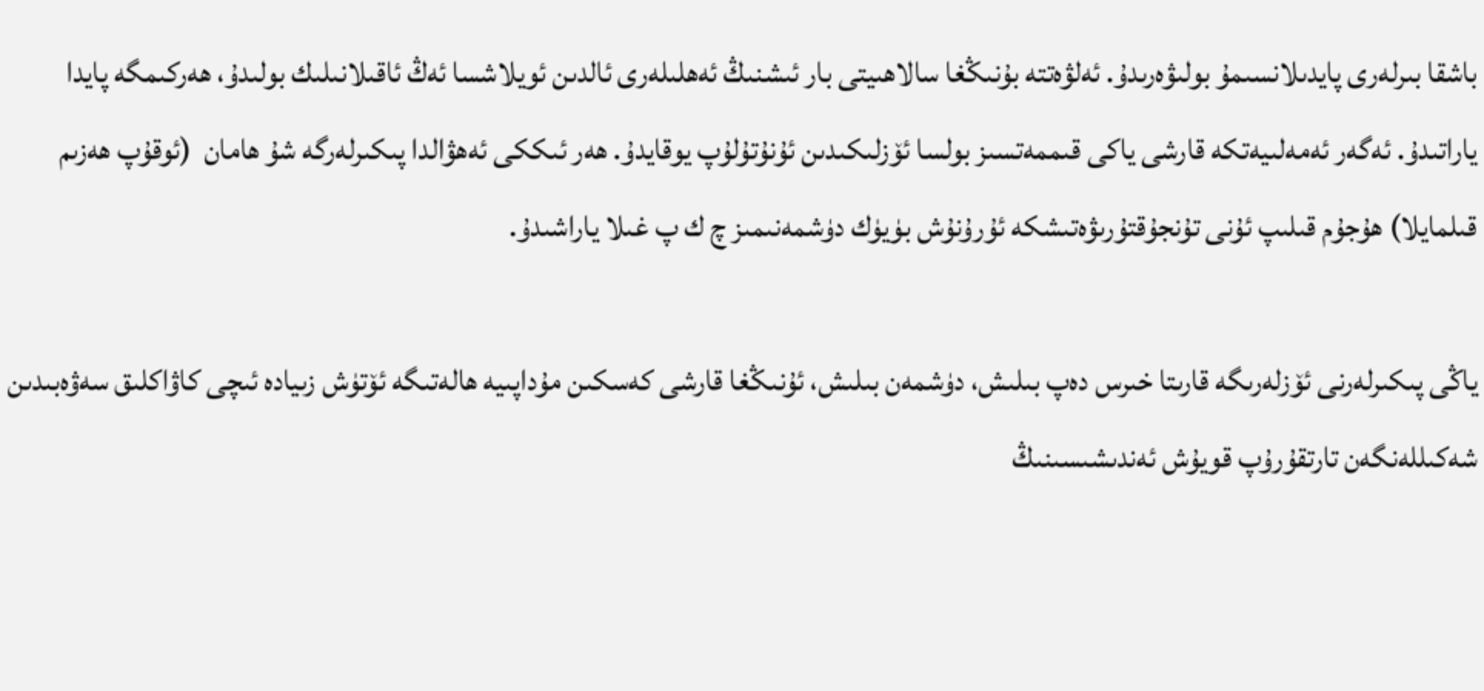باشقا بىرلەرى پايدىلانسىمۇ بولىۋەرىدۇ. ئەلۋەتتە بۇنىڭغا سالاھىيتى بار ئىشنىڭ ئەھلىلەرى ئالدىن ئويلاشسا ئەڭ ئاقىلانىلىك بولىدۇ، ھەركىمگە پايدا ياراتىدۇ. ئەگەر ئەمەلىيەتكە قارشى ياكى قىممەتسىز بولسا ئۆزلىكىدىن ئۇنۇتۇلۇپ يوقايدۇ. ھەر ئىككى ئەھۋالدا پىكىرلەرگە شۇ ھامان  (ئوقۇپ ھەزىم قىلمايلا) ھۇجۇم قىلىپ ئۇنى تۇنجۇقتۇرىۋەتىشكە ئۇرۇنۇش بۈيۈك دۈشمەنىمىز چ ك پ غىلا ياراشىدۇ.

ياڭى پىكىرلەرنى ئۆزلەرىگە قارىتا خىرس دەپ بىلىش، دۈشمەن بىلىش، ئۇنىڭغا قارشى كەسكىن مۇداپىيە ھالەتىگە ئۆتۈش زىيادە ئىچى كاۋاكلىق سەۋەبىدىن شەكىللەنگەن تارتقۇرۇپ قويۇش ئەندىشىسىنىڭ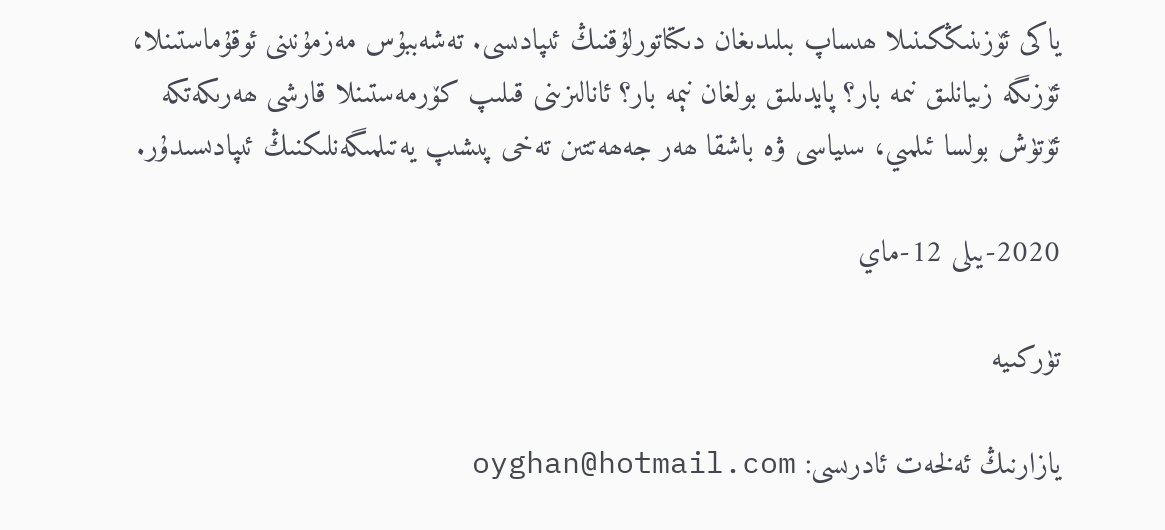ياكى ئۆزىنىڭكىنىلا ھىساپ بىلىدىغان دىكتاتورلۇقنىڭ ئىپادىسى. تەشەببۇس مەزمۇنىنى ئوقۇماستىنلا، ئۆزىگە زىيانلىق نىمە بار؟ پايدىلىق بولغان نېمە بار؟ ئانالىزىنى قىلىپ كۆرمەستىنلا قارشى ھەرىكەتكە ئۆتۈش بولسا ئىلمىي، سىياسى ۋە باشقا ھەر جەھەتتىن تەخى پىشىپ يەتىلمىگەنلىكنىڭ ئىپادىسىدۇر.

2020-يىلى 12-ماي

تۈركىيە

يازارنىڭ ئەلخەت ئادرىسى: oyghan@hotmail.com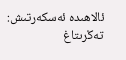ئالاھىدە ئەسكەرتىش: تەڭرىتاغ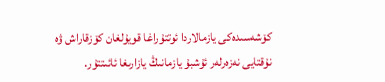كۆشەسىدەكى يازمالاردا ئوتتۇراغا قويۇلغان كۆزقاراش ۋە نۇقتايى نەزەرلەر ئۇشبۇ يازمانىڭ يازارىغا ئائىتتۇر.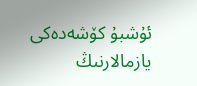ئۇشبۇ كۆشەدەكى يازمالارنىڭ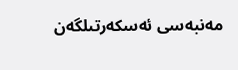مەنبەسى ئەسكەرتىلگەن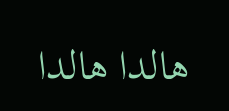ھالدا ھالدا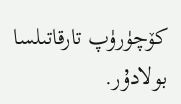كۆچۈرۈپ تارقاتىلسا بولادۇر.